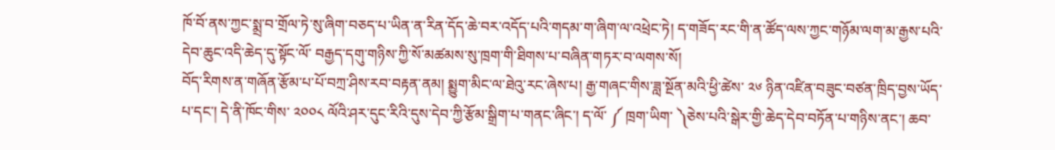ཁོ་བོ་ནས་ཀྱང་སྨྲ་བ་གྲོལ་ཏེ་སུ་ཞིག་བཅད་པ་ཡིན་ན་རིན་དོད་ཆེ་བར་འདོད་པའི་གདམ་ག་ཞིག་ལ་འཕྲེང་ཏེ། ད་གཟོད་རང་གི་ན་ཚོད་ལས་ཀྱང་གཉོམ་ལག་མ་རྒྱས་པའི་དེབ་ཆུང་འདི་ཆེད་དུ་སྟོང་ལོ་ བརྒྱད་དགུ་གཉིས་ཀྱི་སོ་མཚམས་སུ་ཁྲག་གི་ཐིགས་པ་བཞིན་གཏར་བ་ལགས་སོ།
བོད་རིགས་ན་གཞོན་རྩོམ་པ་པོ་བཀྲ་ཤིས་རབ་བརྟན་ནམ། སྨྱུག་མིང་ལ་ཐེའུ་རང་ཞེས་པ། རྒྱ་གཞང་གིས་ཟླ་སྔོན་མའི་ཕྱི་ཚེས་ ༢༦ ཉིན་འཛིན་བཟུང་བཙན་ཁྲིད་བྱས་ཡོད་པ་དང་། དེ་ནི་ཁོང་གིས་ ༢༠༠༨ ལོའི་ཤར་དུང་རིའི་དུས་དེབ་ཀྱི་རྩོམ་སྒྲིག་པ་གནང་ཞིང་། ད་ལོ་ ༼ ཁྲག་ཡིག་ ༽ཅེས་པའི་སྒེར་གྱི་ཆེད་དེབ་བཏོན་པ་གཉིས་ནང་། ཆབ་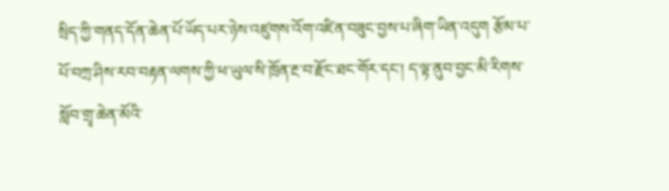སྲིད་ཀྱི་གནད་དོན་ཆེན་པོ་ཡོད་པར་ཉེས་འཛུགས་འོག་འཛིན་བཟུང་བྱས་པ་ཞིག་ཡིན་འདུག རྩོམ་པ་པོ་བཀྲ་ཤིས་རབ་བརྟན་ལགས་ཀྱི་ཕ་ཡུལ་སི་ཁྲོན་རྔ་བ་རྫོང་ཐང་གོར་དང་། ད་ལྟ་ནུབ་བྱང་མི་རིགས་སློབ་གྲྭ་ཆེན་མོའི་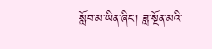སློབ་མ་ཡིན་ཞིང་། ཟླ་སྔོན་མའི་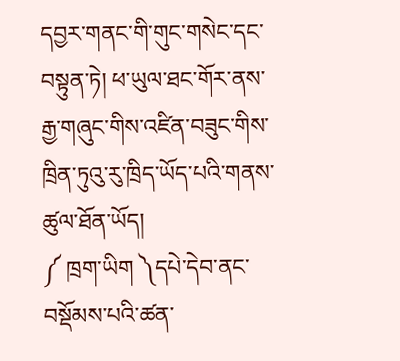དབྱར་གནང་གི་གུང་གསེང་དང་བསྟུན་ཏེ། ཕ་ཡུལ་ཐང་གོར་ནས་རྒྱ་གཞུང་གིས་འཛིན་བཟུང་གིས་ཁྲིན་ཏུའུ་རུ་ཁྲིད་ཡོད་པའི་གནས་ཚུལ་ཐོན་ཡོད།
༼ ཁྲག་ཡིག ༽དཔེ་དེབ་ནང་བསྡོམས་པའི་ཚན་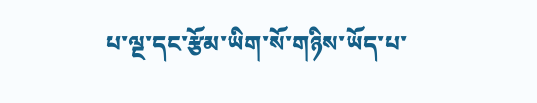པ་ལྔ་དང་རྩོམ་ཡིག་སོ་གཉིས་ཡོད་པ་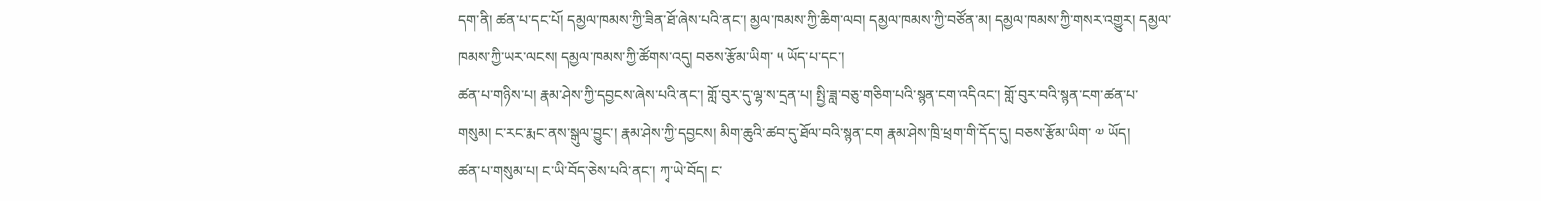དག་ནི། ཚན་པ་དང་པོ། དམྱལ་ཁམས་ཀྱི་ཟིན་ཐོ་ཞེས་པའི་ནང་། མྱལ་ཁམས་ཀྱི་ཆིག་ལབ། དམྱལ་ཁམས་ཀྱི་བཙོན་མ། དམྱལ་ཁམས་ཀྱི་གསར་འགྱུར། དམྱལ་ཁམས་ཀྱི་ཡར་ལངས། དམྱལ་ཁམས་ཀྱི་ཚོགས་འདུ། བཅས་རྩོམ་ཡིག་ ༥ ཡོད་པ་དང་།
ཚན་པ་གཉིས་པ། རྣམ་ཤེས་ཀྱི་དབྱངས་ཞེས་པའི་ནང་། གློ་བུར་དུ་ལྷ་ས་དྲན་པ། སྤྱི་ཟླ་བཅུ་གཅིག་པའི་སྙན་ངག་འདིའང་། གློ་བུར་བའི་སྙན་ངག་ཚན་པ་གསུམ། ང་རང་རྨང་ནས་སྒུལ་བྱུང་། རྣམ་ཤེས་ཀྱི་དབྱངས། མིག་ཆུའི་ཚབ་དུ་ཐོལ་བའི་སྙན་ངག རྣམ་ཤེས་ཁྲི་ཕྲག་གི་དོད་དུ། བཅས་རྩོམ་ཡིག་ ༧ ཡོད།
ཚན་པ་གསུམ་པ། ང་ཡི་བོད་ཅེས་པའི་ནང་། ཀྭ་ཡེ་བོད། ང་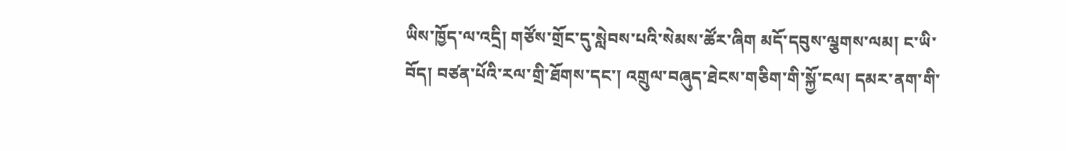ཡིས་ཁྱོད་ལ་འདྲི། གཙོས་གྲོང་དུ་སླེབས་པའི་སེམས་ཚོར་ཞིག མདོ་དབུས་ལྕགས་ལམ། ང་ཡི་བོད། བཙན་པོའི་རལ་གྲི་ཐོགས་དང་། འགྲུལ་བཞུད་ཐེངས་གཅིག་གི་སྐྱོ་ངལ། དམར་ནག་གི་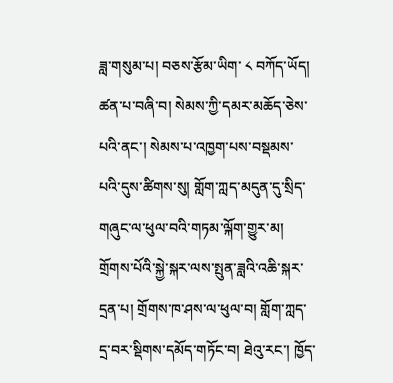ཟླ་གསུམ་པ། བཅས་རྩོམ་ཡིག་ ༨ བཀོད་ཡོད།
ཚན་པ་བཞི་བ། སེམས་ཀྱི་དམར་མཆོད་ཅེས་པའི་ནང་། སེམས་པ་འཁྱག་པས་བསྡམས་པའི་དུས་ཚིགས་སུ། གློག་ཀླད་མདུན་དུ་སྲིད་གཞུང་ལ་ཕུལ་བའི་གཏམ་ལྐོག་གྱུར་མ། གྲོགས་པོའི་སྐྱེ་སྐར་ལས་སྤུན་ཟླའི་འཆི་སྐར་དྲན་པ། གྲོགས་ཁ་ཤས་ལ་ཕུལ་བ། གློག་ཀླད་དྲ་བར་སྡིགས་དམོད་གཏོང་བ། ཐེའུ་རང་། ཁྱོད་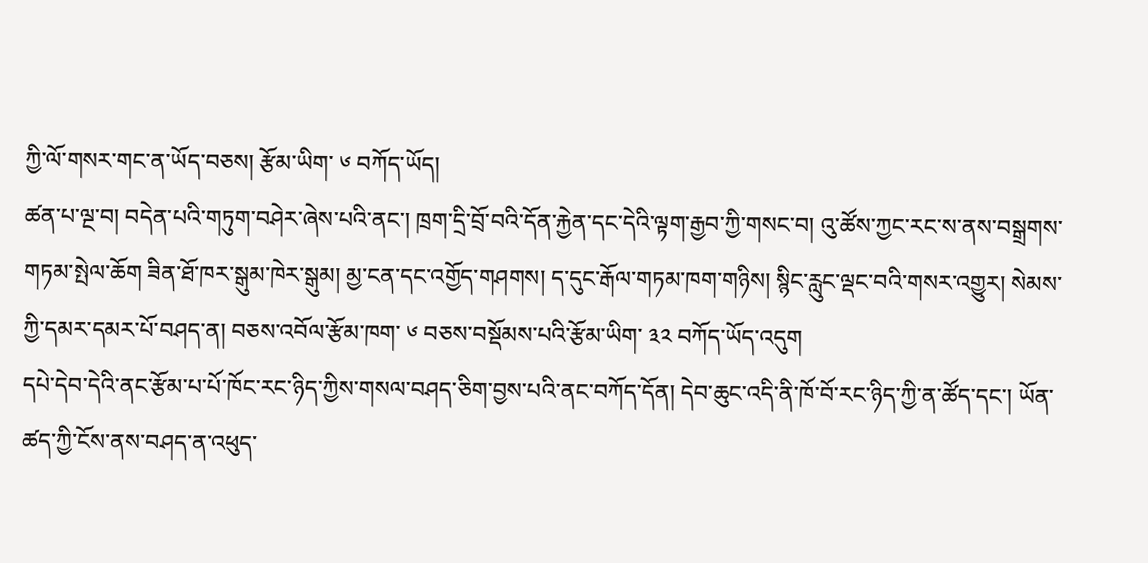ཀྱི་ལོ་གསར་གང་ན་ཡོད་བཅས། རྩོམ་ཡིག་ ༦ བཀོད་ཡོད།
ཚན་པ་ལྔ་བ། བདེན་པའི་གཏུག་བཤེར་ཞེས་པའི་ནང་། ཁྲག་དྲི་བྲོ་བའི་དོན་རྐྱེན་དང་དེའི་ལྟག་རྒྱབ་ཀྱི་གསང་བ། འུ་ཚོས་ཀྱང་རང་ས་ནས་བསྒྲགས་གཏམ་སྤེལ་ཆོག ཟིན་ཐོ་ཁར་སྒུམ་ཁེར་སྒུམ། མྱ་ངན་དང་འགྱོད་གཤགས། ད་དུང་རྒོལ་གཏམ་ཁག་གཉིས། སྙིང་རླུང་ལྡང་བའི་གསར་འགྱུར། སེམས་ཀྱི་དམར་དམར་པོ་བཤད་ན། བཅས་འབོལ་རྩོམ་ཁག་ ༦ བཅས་བསྡོམས་པའི་རྩོམ་ཡིག་ ༣༢ བཀོད་ཡོད་འདུག
དཔེ་དེབ་དེའི་ནང་རྩོམ་པ་པོ་ཁོང་རང་ཉིད་ཀྱིས་གསལ་བཤད་ཅིག་བྱས་པའི་ནང་བཀོད་དོན། དེབ་ཆུང་འདི་ནི་ཁོ་བོ་རང་ཉིད་ཀྱི་ན་ཚོད་དང་། ཡོན་ཚད་ཀྱི་ངོས་ནས་བཤད་ན་འཕུད་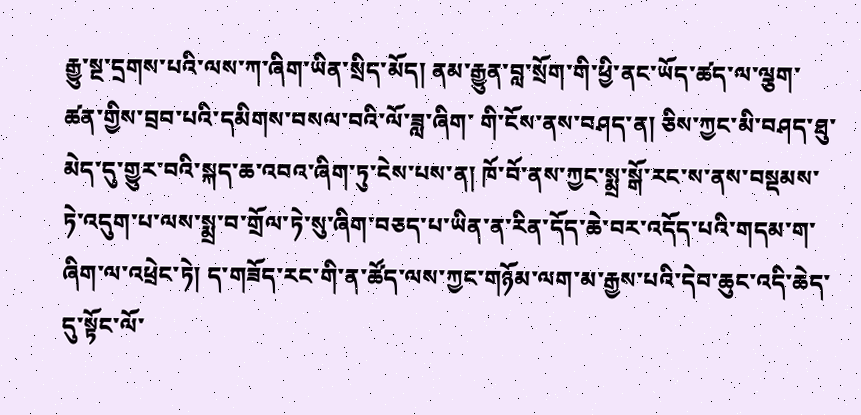རྒྱུ་སྔ་དྲགས་པའི་ལས་ཀ་ཞིག་ཡིན་སྲིད་མོད། ནམ་རྒྱུན་བླ་སྲོག་གི་ཕྱི་ནང་ཡོད་ཚད་ལ་ལྕག་ཚན་གྱིས་བྲབ་པའི་དམིགས་བསལ་བའི་ལོ་ཟླ་ཞིག་ གི་ངོས་ནས་བཤད་ན། ཅིས་ཀྱང་མི་བཤད་ཐུ་མེད་དུ་གྱུར་བའི་སྐད་ཆ་འབའ་ཞིག་ཏུ་ངེས་པས་ན། ཁོ་བོ་ནས་ཀྱང་སྨྲ་སྒོ་རང་ས་ནས་བསྡམས་ཏེ་འདུག་པ་ལས་སྨྲ་བ་གྲོལ་ཏེ་སུ་ཞིག་བཅད་པ་ཡིན་ན་རིན་དོད་ཆེ་བར་འདོད་པའི་གདམ་ག་ཞིག་ལ་འཕྲེང་ཏེ། ད་གཟོད་རང་གི་ན་ཚོད་ལས་ཀྱང་གཉོམ་ལག་མ་རྒྱས་པའི་དེབ་ཆུང་འདི་ཆེད་དུ་སྟོང་ལོ་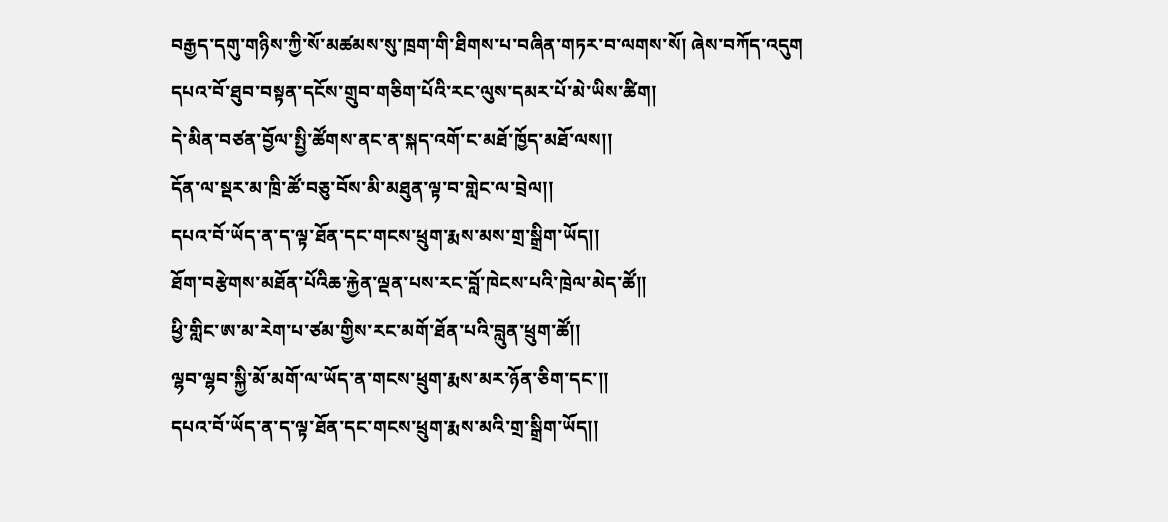བརྒྱད་དགུ་གཉིས་ཀྱི་སོ་མཚམས་སུ་ཁྲག་གི་ཐིགས་པ་བཞིན་གཏར་བ་ལགས་སོ། ཞེས་བཀོད་འདུག
དཔའ་བོ་ཐུབ་བསྟན་དངོས་གྲུབ་གཅིག་པོའི་རང་ལུས་དམར་པོ་མེ་ཡིས་ཚིག།
དེ་མིན་བཙན་བྱོལ་སྤྱི་ཚོགས་ནང་ན་སྐད་འགོ་ང་མཐོ་ཁྱོད་མཐོ་ལས།།
དོན་ལ་སྡར་མ་ཁྲི་ཚོ་བཅུ་བོས་མི་མཐུན་ལྟ་བ་གླེང་ལ་བྲེལ།།
དཔའ་བོ་ཡོད་ན་ད་ལྟ་ཐོན་དང་གངས་ཕྲུག་རྨས་མས་གྲ་སྒྲིག་ཡོད།།
ཐོག་བརྩེགས་མཐོན་པོའིཆ་རྐྱེན་ལྡན་པས་རང་བློ་ཁེངས་པའི་ཁྲེལ་མེད་ཚོ།།
ཕྱི་གླིང་ཨ་མ་རེག་པ་ཙམ་གྱིས་རང་མགོ་ཐོན་པའི་བླུན་ཕྲུག་ཚོ།།
ལྷབ་ལྷབ་སྐྱི་མོ་མགོ་ལ་ཡོད་ན་གངས་ཕྲུག་རྨས་མར་ཉོན་ཅིག་དང་།།
དཔའ་བོ་ཡོད་ན་ད་ལྟ་ཐོན་དང་གངས་ཕྲུག་རྨས་མའི་གྲ་སྒྲིག་ཡོད།།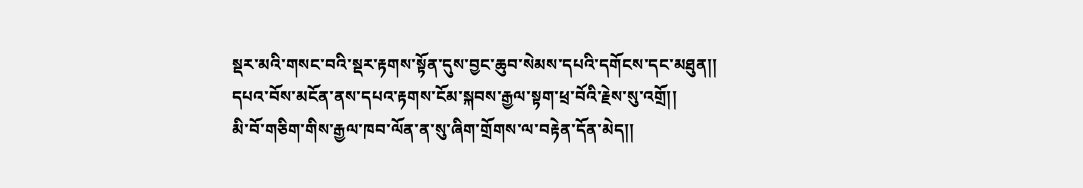སྡར་མའི་གསང་བའི་སྡར་རྟགས་སྟོན་དུས་བྱང་ཆུབ་སེམས་དཔའི་དགོངས་དང་མཐུན།།
དཔའ་བོས་མངོན་ནས་དཔའ་རྟགས་ངོམ་སྐབས་རྒྱལ་སྟག་ཕྲ་བོའི་རྗེས་སུ་འགྲོ།།
མི་བོ་གཅིག་གིས་རྒྱལ་ཁབ་ལོན་ན་སུ་ཞིག་གྲོགས་ལ་བརྟེན་དོན་མེད།།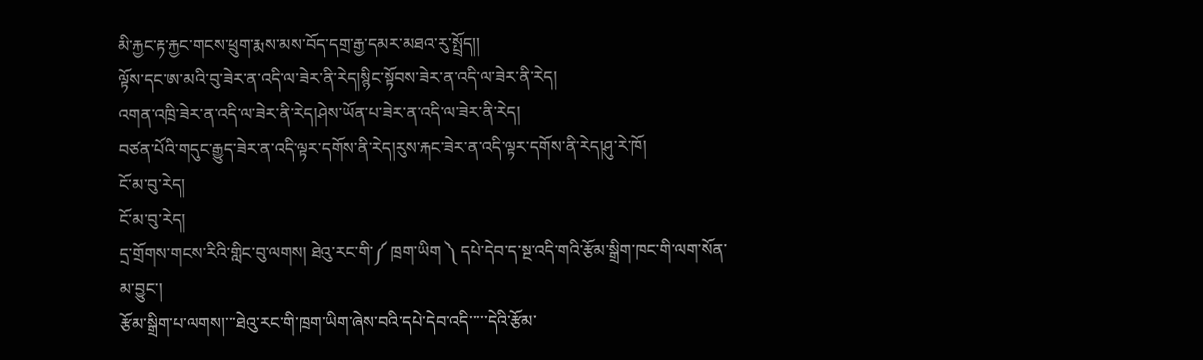མི་རྐྱང་རྟ་རྐྱང་གངས་ཕྲུག་རྨས་མས་བོད་དགྲ་རྒྱ་དམར་མཐའ་རུ་སྤྲོད།།
ལྟོས་དང་ཨ་མའི་བུ་ཟེར་ན་འདི་ལ་ཟེར་ནི་རེད།སྙིང་སྟོབས་ཟེར་ན་འདི་ལ་ཟེར་ནི་རེད།
འགན་འཁྲི་ཟེར་ན་འདི་ལ་ཟེར་ནི་རེད།ཤེས་ཡོན་པ་ཟེར་ན་འདི་ལ་ཟེར་ནི་རེད།
བཙན་པོའི་གདུང་རྒྱུད་ཟེར་ན་འདི་ལྟར་དགོས་ནི་རེད།རུས་རྐང་ཟེར་ན་འདི་ལྟར་དགོས་ནི་རེད།ཤུ་རེ་ཁོ།
ངོ་མ་བུ་རེད།
ངོ་མ་བུ་རེད།
དྲ་གྲོགས་གངས་རིའི་གླིང་བུ་ལགས། ཐེའུ་རང་གི་༼ ཁྲག་ཡིག ༽ དཔེ་དེབ་ད་སྔ་འདི་གའི་རྩོམ་སྒྲིག་ཁང་གི་ལག་སོན་མ་བྱུང་།
རྩོམ་སྒྲིག་པ་ལགས།་་་ཐེའུ་རང་གི་ཁྲག་ཡིག་ཞེས་བའི་དཔེ་དེབ་འདི་་་་་དེའི་རྩོམ་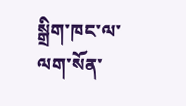སྒྲིག་ཁང་ལ་ལག་སོན་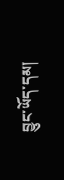བྱུང་ཡོད་དམ།